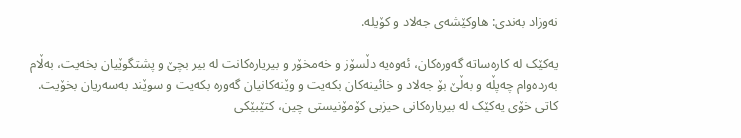نەوزاد بەندی: هاوکێشەی جەلاد و کۆیلە.

یەکێک لە کارەساتە گەورەکان، ئەوەیە دڵسۆز و خەمخۆر و بیریارەکانت له بیر بچێ و پشتگوێیان بخەیت، بەڵام بەردەوام چەپڵە و بەڵێ بۆ جەلاد و خائینەکان بکەیت و وێنەکانیان گەوره بکەیت و سوێند بەسەریان بخۆیت.
کاتی خۆی یەکێک لە بیریارەکانی حیزبی کۆمۆنیستی چین، کتێبێکی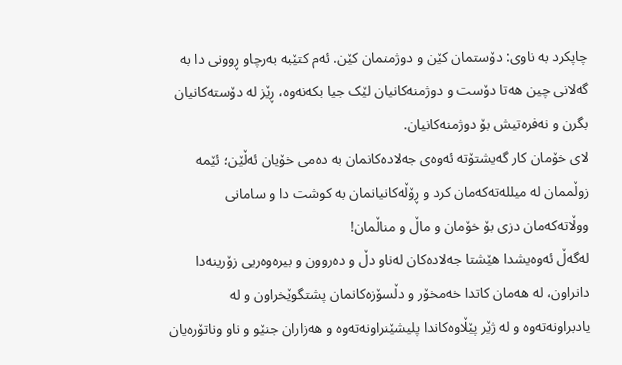چاپکرد بە ناوی: دۆستمان کێن و دوژمنمان کێن. ئەم کتێبە بەرچاو ڕوونی دا بە گەلانی چین هەتا دۆست و دوژمنەکانیان لێک جیا بکەنەوە، ڕێز لە دۆستەکانیان بگرن و نەفرەتیش بۆ دوژمنەکانیان.
لای خۆمان کار گەیشتۆتە ئەوەی جەلادەکانمان بە دەمی خۆیان ئەڵێن؛ ئێمە زوڵممان لە میللەتەکەمان کرد و ڕۆڵەکانیانمان به کوشت دا و سامانی ووڵاتەکەمان دزی بۆ خۆمان و ماڵ و مناڵمان!
لەگەڵ ئەوەیشدا هێشتا جەلادەکان لەناو دڵ و دەروون و بیرەوەریی زۆرینەدا دانراون، لە هەمان کاتدا خەمخۆر و دڵسۆزەکانمان پشتگوێخراون و لە یادبراونەتەوە و لە ژێر پێڵاوەکاندا پلیشێنراونەتەوە و هەزاران جنێو و ناو وناتۆرەیان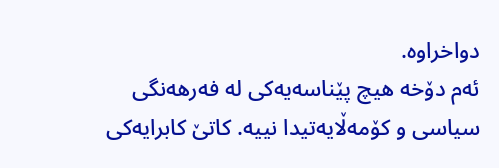دواخراوە.
ئەم دۆخە هیچ پێناسەیەکی لە فەرهەنگی سیاسی و کۆمەڵایەتیدا نییە. کاتێ کابرایەکی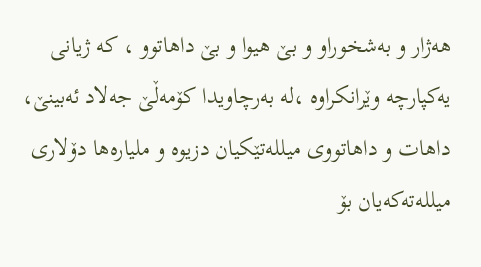هەژار و بەشخوراو و بێ هیوا و بێ داهاتوو ، کە ژیانی یەکپارچە وێرانکراوە ،لە بەرچاویدا کۆمەڵێ جەلاد ئەبینێ، داهات و داهاتووی میللەتێکیان دزیوە و ملیارەها دۆلاری میللەتەکەیان بۆ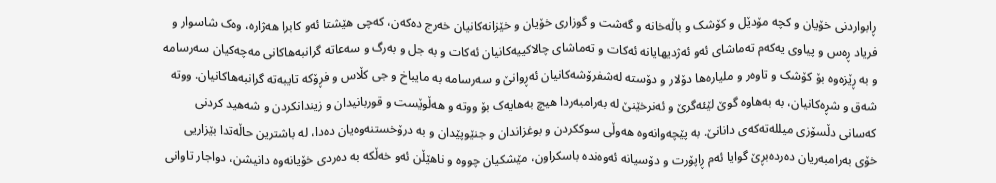ڕابواردنی خۆیان و کچە مۆدێل و کۆشک و باڵەخانە و گەشت و گوزاری خۆیان و خێزانەکانیان خەرج دەکەن، کەچی هێشتا ئەو کابرا هەژارە، وەک شاسوار و فریاد ڕەس و پیاوی یەکەم تەماشای ئەو ئەژدیهایانە ئەکات و تەماشای چالاکییەکانیان ئەکات و بە جل و بەرگ و سەعاتە گرانبەهاکانی مەچەکیان سەرسامە و بە ڕێزەوە بۆ کۆشک و تاوەر و ملیارەها دۆلار و دۆستە لەشفرۆشەکانیان ئەڕوانێ و سەرسامە بە مایباخ و جی کڵاس و فڕۆکە تایبەتە گرانبەهاکانیان. ووتە شەق و شڕەکانیان، بە بەهاوە گوێ لێئەگرێ و ئەنرخێنێ لە بەرامبەردا هیچ بەهایەک بۆ ووتە و هەڵوێست و قوربانیدان و زیندانکردن و شەهید کردنی کەسانی دڵسۆزی میللەتەکەی دانانێ. به پێچەوانەوە هەوڵی سوککردن و بوغزاندان و جنێوپێدان و به درۆخستنەوەیان دەدا، لە باشترین حاڵەتدا بێزاریی خۆی بەرامبەریان دەردەبڕێ گوایا ئەم ڕاپۆرت و دۆسیانە ئەوەندە باسکراون، مێشکیان چووە و ناهێڵن ئەو خەڵکە بە دەردی خۆیانەوە دانیشن، دواجار تاوانی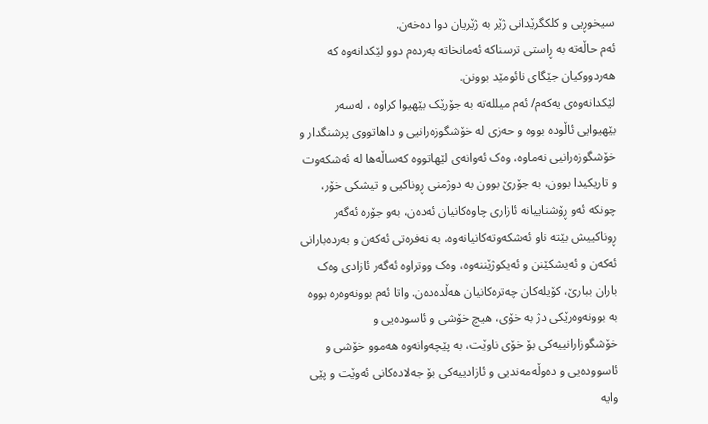سیخوڕیی و کلکگرێدانی ژێر بە ژێریان دوا دەخەن.
ئەم حاڵەتە به ڕاستی ترسناکە ئەمانخاتە بەردەم دوو لێکدانەوە کە هەردووکیان جێگای نائومێد بوونن.
لێکدانەوەی یەکەم/ ئەم میللەتە بە جۆرێک بێهیوا کراوە ، لەسەر بێهیوایی ئاڵودە بووە و حەزی لە خۆشگوزەرانیی و داهاتووی پرشنگدار و خۆشگوزەرانیی نەماوە، وەک ئەوانەی لێهاتووە کەساڵەها له ئەشکەوت و تاریکیدا بوون، بە جۆرێ بوون بە دوژمنی ڕوناکیی و تیشکی خۆر، چونکە ئەو ڕۆشناییانە ئازاری چاوەکانیان ئەدەن، بەو جۆرە ئەگەر ڕوناکییش بێتە ناو ئەشکەوتەکانیانەوە، به نەفرەتی ئەکەن و بەردەبارانی ئەکەن و ئەیشکێنن و ئەیکوژێننەوە، وەک ووتراوە ئەگەر ئازادی وەک باران ببارێ، کۆیلەکان چەترەکانیان هەڵدەدەن. واتا ئەم بوونەوەرە بووە بە بوونەوەرێکی دژ بە خۆی، هیچ خۆشی و ئاسودەیی و خۆشگوزارانییەکی بۆ خۆی ناوێت، بە پێچەوانەوە هەموو خۆشی و ئاسوودەیی و دەوڵەمەندیی و ئازادییەکی بۆ جەلادەکانی ئەوێت و پێی وایه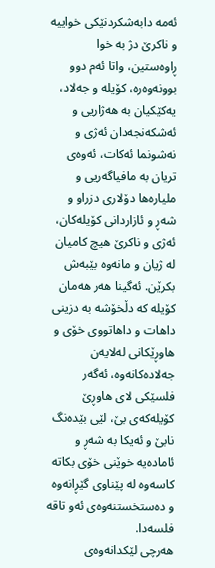ئەمە دابەشکردنێکی خواییه و ناکرێ دژ بە خوا ڕاوەستین، واتا ئەم دوو بوونەوەرە، کۆیلە و جەلاد، یەکێکیان بە هەژاریی و ئەشکەنجەدان ئەژی و نەشونما ئەکات، ئەوەی تریان بە مافیاگەریی و ملیارەها دۆلاری دزراو و شەڕ و ئازاردانی کۆیلەکان، ئەژی و ناکرێ هیچ کامیان لە ژیان و مانەوە بێبەش بکرێن. ئەگینا هەر هەمان کۆیلە کە دڵخۆشە بە دزینی داهات و داهاتووی خۆی و هاوڕێکانی لەلایەن جەلادەکانەوە، ئەگەر فلسێکی لای هاوڕێ کۆیلەکەی بێ، لێی بێدەنگ نابێ و ئەیکا بە شەڕ و ئامادەیە خوێنی خۆی بکاتە کاسەوە لە پێناوی گێڕانەوە و دەستخستنەوەی ئەو تاقە فلسەدا.
هەرچی لێکدانەوەی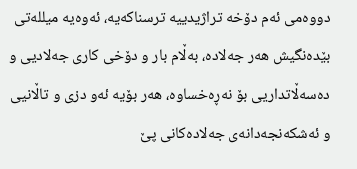دووەمی ئەم دۆخە تراژیدییە ترسناکەیە، ئەوەیە میللەتی بێدەنگیش هەر جەلادە، بەڵام بار و دۆخی کاری جەلادیی و دەسەڵاتداریی بۆ نەڕەخساوە، هەر بۆیە ئەو دزی و تاڵانیی و ئەشکەنجەدانەی جەلادەکانی پێ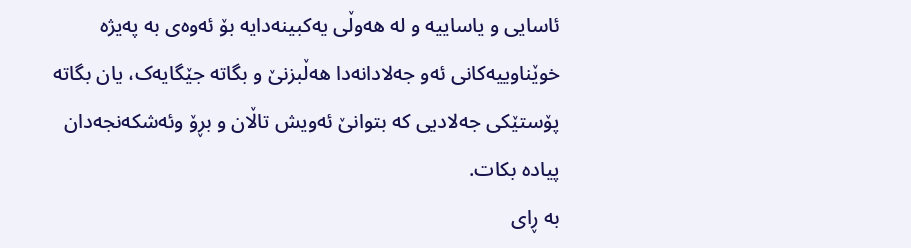ئاسایی و یاساییە و لە هەوڵی یەکبینەدایه بۆ ئەوەی بە پەیژە خوێناوییەکانی ئەو جەلادانەدا هەڵبزنێ و بگاتە جێگایەک، یان بگاتە پۆستێکی جەلادیی کە بتوانێ ئەویش تاڵان و بڕۆ وئەشکەنجەدان پیادە بکات.
بە ڕای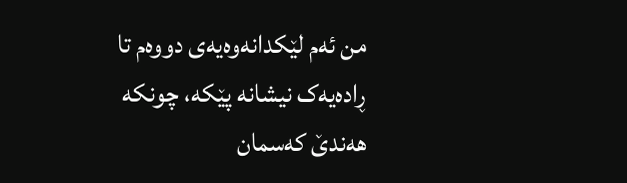من ئەم لێکدانەوەیەی دووەم تا ڕادەیەک نیشانە پێکە، چونکە هەندێ کەسمان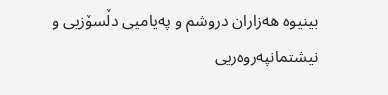بینیوە هەزاران دروشم و پەیامیی دڵسۆزیی و نیشتمانپەروەریی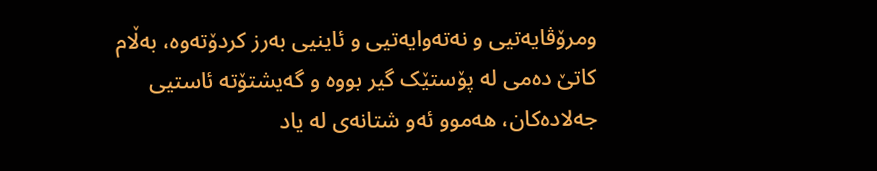ومرۆڤایەتیی و نەتەوایەتیی و ئاینیی بەرز کردۆتەوە، بەڵام کاتێ دەمی لە پۆستێک گیر بووە و گەیشتۆتە ئاستیی جەلادەکان، هەموو ئەو شتانەی لە یاد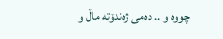چووە و .. دەمی ژەندۆتە ماڵ و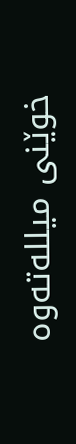خوێنی میللەتەوە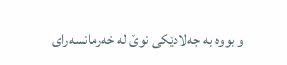و بووە بە جەلادێکی نوێ لە خەرمانسەرای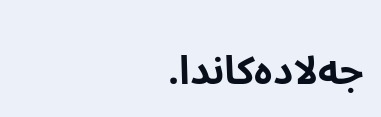جەلادەکاندا.